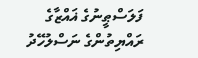ފަލަސްޠީނުގެ ޣައްޒާގެ ރައްޔިތުންގެ ނަސްލުހޭދު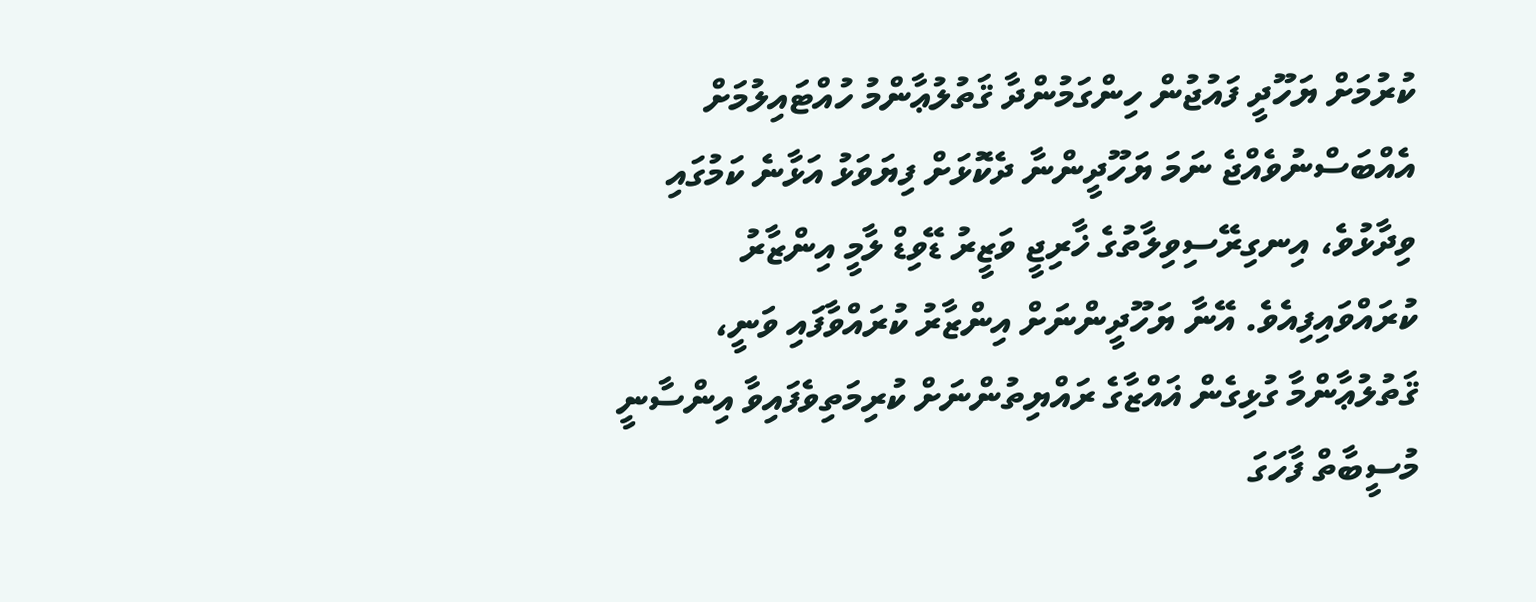ކުރުމަށް ޔަހޫދީ ފައުޖުން ހިންގަމުންދާ ޤަތުލުޢާންމު ހުއްޓައިލުމަށް އެއްބަސްނުވެއްޖެ ނަމަ ޔަހޫދީންނާ ދެކޮޅަށް ފިޔަވަޅު އަޅާނެ ކަމުގައި ވިދާޅުވެ، އިނގިރޭސިވިލާތުގެ ޚާރިޖީ ވަޒީރު ޑޭވިޑް ލާމީ އިންޒާރު ކުރައްވައިފިއެވެ. އޭނާ ޔަހޫދީންނަށް އިންޒާރު ކުރައްވާފައި ވަނީ، ޤަތުލުޢާންމާ ގުޅިގެން ޣައްޒާގެ ރައްޔިތުންނަށް ކުރިމަތިވެފައިވާ އިންސާނީ މުސީބާތް ފާހަގަ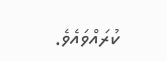ކުރައްވައެވެ.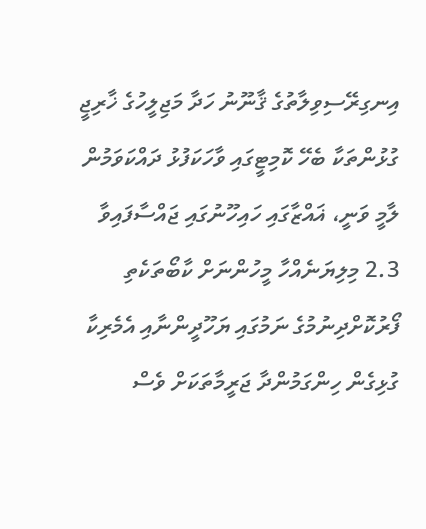އިނގިރޭސިވިލާތުގެ ޤާނޫނު ހަދާ މަޖިލީހުގެ ޚާރިޖީ ގުޅުންތަކާ ބެހޭ ކޮމިޓީގައި ވާހަކަފުޅު ދައްކަވަމުން ލާމީ ވަނީ، ޣައްޒާގައި ހައިހޫނުގައި ޖައްސާފައިވާ 2.3 މިލިޔަނެއްހާ މީހުންނަށް ކާބޯތަކެތި ފޯރުކޮށްދިނުމުގެ ނަމުގައި ޔަހޫދީންނާއި އެމެރިކާ ގުޅިގެން ހިންގަމުންދާ ޖަރީމާތަކަށް ވެސް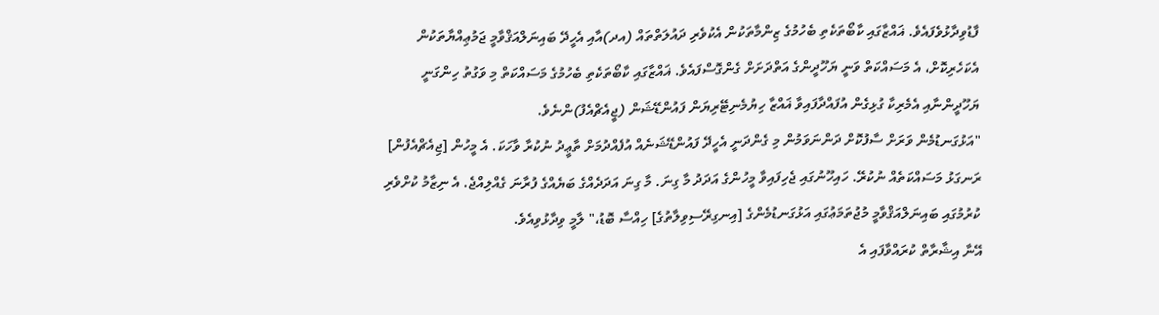ފާޑުވިދާޅުވެފައެވެ. ޣައްޒާގައި ކާބޯތަކެތި ބެހުމުގެ ޒިންމާތަކުން އެކުވެރި ދައުލަތްތައް (އދ)އާއި އެހީދޭ ބައިނަލްއަޤްވާމީ ޖަމުޢިއްޔާތަކުން އެކަހެރިކޮށް، އެ މަސައްކަތް ވަނީ ޔަހޫދީންގެ އަތްދަށަށް ގެންގޮސްފައެވެ. ޣައްޒާގައި ކާބޯތަކެތި ބެހުމުގެ މަސައްކަތް މި ވަގުތު ހިންގަނީ ޔަހޫދީންނާއި އެމެރިކާ ގުޅިގެން އުފައްދާފައިވާ ޣައްޒާ ހިޔުމެނިޓޭރިޔަން ފައުންޑޭޝަން (ޖީއެޗްއެފު)ންނެވެ.
"އަޅުގަނޑުމެން ވަރަށް ސާފުކޮށް ދަންނަވަމުން މި ގެންދަނީ އެހީދޭ ފައުންޑޭޝަނެއް އުފެއްދުމަށް ތާޢީދު ނުކުރާ ވާހަކަ. އެ މީހުން [ޖިއެޗްއެފުން] ރަނގަޅު މަސައްކަތެއް ނުކުރޭ. ހައިހޫނުގައި ޖެހިފައިވާ މީހުންގެ އަދަދު މާ ގިނަ. މާ ގިނަ އަދަދެއްގެ ބަޔެއްގެ ފުރާނަ ގެއްލިއްޖެ. އެ ނިޒާމު ކުށްވެރި ކުރުމުގައި ބައިނަލްއަޤްވާމީ މުޖުތަމަޢުގައި އަޅުގަނޑުމެންގެ [އިނގިރޭސިވިލާތުގެ] ހިއްސާ ބޮޑު،" ލާމީ ވިދާޅުވިއެވެ.
އޭނާ އިޝާރާތް ކުރައްވާފައި އެ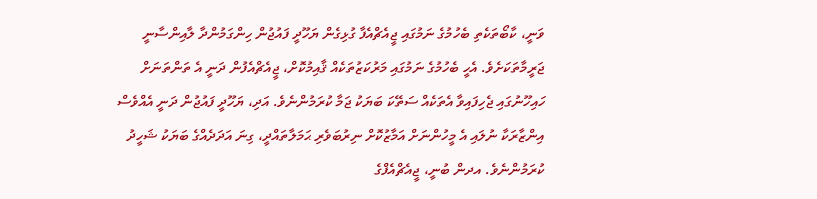ވަނީ، ކާބޯތަކެތި ބެހުމުގެ ނަމުގައި ޖީއެޗްއެފާ ގުޅިގެން ޔަހޫދީ ފައުޖުން ހިންގަމުންދާ ލާއިންސާނީ ޖަރީމާތަކަށެވެ. އެހީ ބެހުމުގެ ނަމުގައި މަރުކަޒުތަކެއް ޤާއިމުކޮށް، ޖީއެޗްއެފުން ދަނީ އެ ތަންތަނަށް ހައިހޫނުގައި ޖެހިފައިވާ އެތަކެއް ސަތޭކަ ބަޔަކު ޖަމާ ކުރަމުންނެވެ. އަދި، ޔަހޫދީ ފައުޖުން ދަނީ އެއްވެސް އިންޒާރަކާ ނުލައި އެ މީހުންނަށް އަމާޒުކޮށް ނިރުބަވެރި ޙަމަލާތައްދީ، ގިނަ އަދަދެއްގެ ބަޔަކު ޝަހީދު ކުރަމުންނެވެ. އދން ބުނީ، ޖީއެޗްއެފްގެ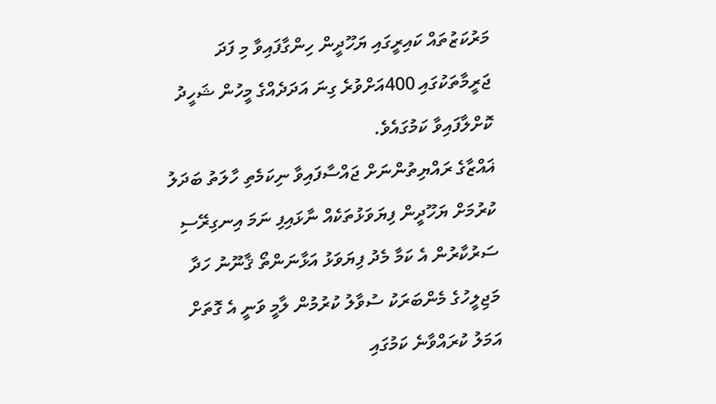މަރުކަޒުތައް ކައިރީގައި ޔަހޫދީން ހިންގާފައިވާ މި ފަދަ ޖަރީމާތަކުގައި 400އަށްވުރެ ގިނަ އަދަދެއްގެ މީހުން ޝަހީދު ކޮށްލާފައިވާ ކަމުގައެވެ.
ޣައްޒާގެ ރައްޔިތުންނަށް ޖައްސާފައިވާ ނިކަމެތި ހާލަތު ބަދަލު ކުރުމަށް ޔަހޫދީން ފިޔަވަޅުތަކެއް ނާޅައިފި ނަމަ އިނގިރޭސި ސަރުކާރުން އެ ކަމާ މެދު ފިޔަވަޅު އަޅާނަންތޯ ޤާނޫނު ހަދާ މަޖިލީހުގެ މެންބަރަކު ސުވާލު ކުރުމުން ލާމީ ވަނީ އެ ގޮތަށް އަމަލު ކުރައްވާނެ ކަމުގައި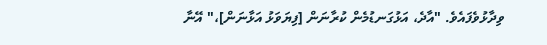ވިދާޅުވެފައެވެ. "އާދެ، އަޅުގަނޑުމެން ކުރާނަން [ފިޔަވަޅު އަޅާނަން]،" އޭނާ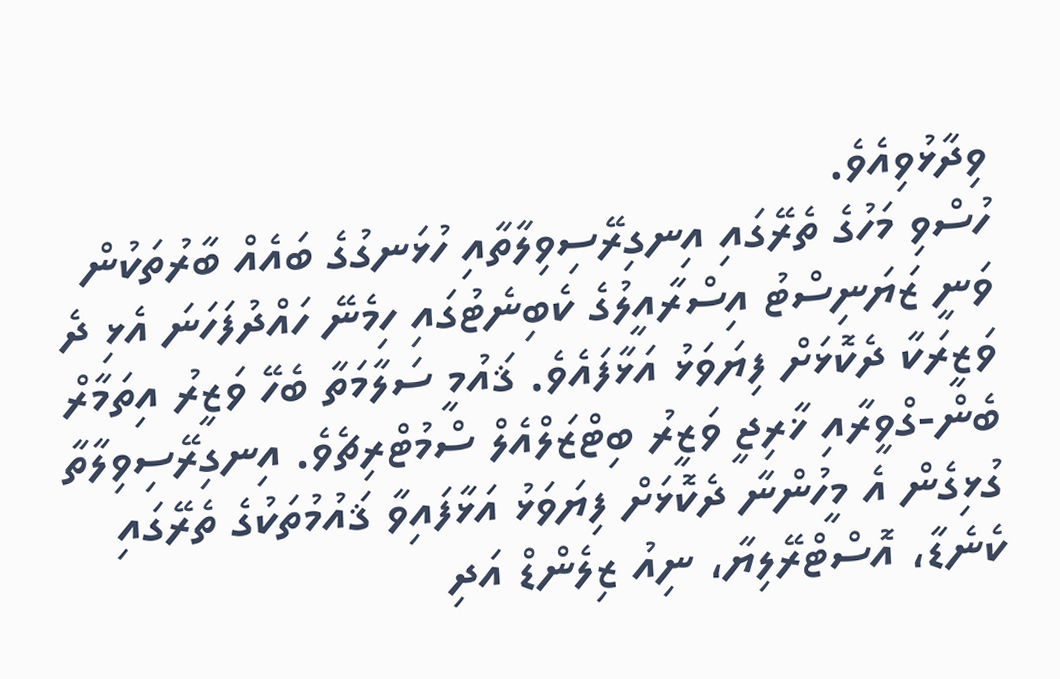ވިދާޅުވިއެވެ.
ހުސްވި މަހުގެ ތެރޭގައި އިނގިރޭސިވިލާތާއި ހުޅަނގުގެ ބައެއް ބާރުތަކުން ވަނީ ޒަޔަނިސްޓު އިސްރާއީލުގެ ކެބިނެޓުގައި ހިމެނޭ ހައްދުފަހަނަ އެޅި ދެ ވަޒީރަކާ ދެކޮޅަށް ފިޔަވަޅު އަޅާފައެވެ. ޤައުމީ ސަލާމަތާ ބެހޭ ވަޒީރު އިތަމާރް ބެން-ގްވީރާއި ޚާރިޖީ ވަޒީރު ބިޓްޒަލްއެލް ސްމުޓްރިޗެވެ. އިނގިރޭސިވިލާތާ ގުޅިގެން އެ މީހުންނާ ދެކޮޅަށް ފިޔަވަޅު އަޅާފައިވާ ޤައުމުތަކުގެ ތެރޭގައި ކެނެޑާ، އޮސްޓްރޭލިޔާ، ނިއު ޒިލެންޑް އަދި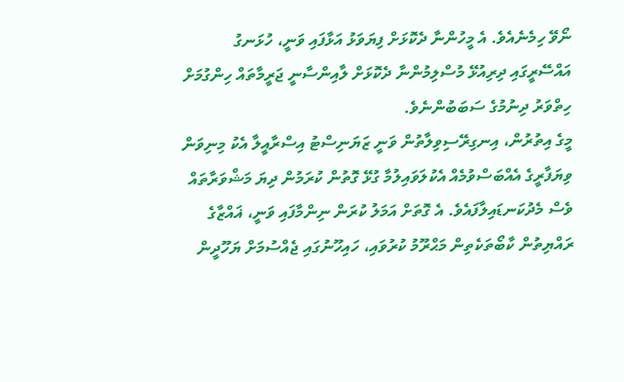ނޯވޭ ހިމެނެއެވެ. އެ މީހުންނާ ދެކޮޅަށް ފިޔަވަޅު އަޅާފައި ވަނީ، ހުޅަނގު އައްސޭރީގައި ދިރިއުޅޭ މުސްލިމުންނާ ދެކޮޅަށް ލާއިންސާނީ ޖަރީމާތައް ހިންގުމަށް ހިތްވަރު ދިނުމުގެ ސަބަބުންނެވެ.
މީގެ އިތުރުން، އިނގިރޭސިވިލާތުން ވަނީ ޒަޔަނިސްޓު އިސްރާއީލާ އެކު މިނިވަން ވިޔަފާރީގެ އެއްބަސްވުމެއް އެކުލަވައިލުމާ ގުޅޭ ގޮތުން ކުރަމުން ދިޔަ މަޝްވަރާތައް ވެސް މެދުކަނޑައިލާފައެވެ. އެ ގޮތަށް އަމަލު ކުރަން ނިންމާފައި ވަނީ، ޣައްޒާގެ ރައްޔިތުން ކާބޯތަކެތިން މަޙްރޫމު ކުރުވައި، ހައިހޫނުގައި ޖެއްސުމަށް ޔަހޫދީން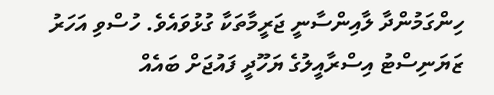ހިންގަމުންދާ ލާއިންސާނީ ޖަރީމާތަކާ ގުޅުވައެވެ. ހުސްވި އަހަރު ޒަޔަނިސްޓު އިސްރާއީލުގެ ޔަހޫދީ ފައުޖަށް ބައެއް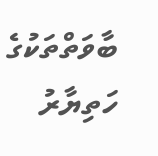ބާވަތްތަކުގެ ހަތިޔާރު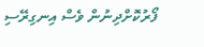ފޯރުކޮށްދިނުން ވެސް އިނގިރޭސި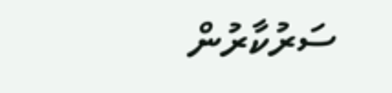ސަރުކާރުން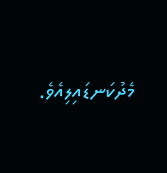މެދުކަނޑައިލިއެވެ.